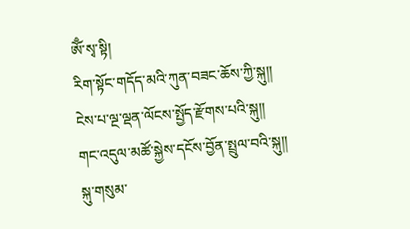ཨོྃ་སྭ་སྟི།
རིག་སྟོང་གདོད་མའི་ཀུན་བཟང་ཆོས་ཀྱི་སྐུ།།
ངེས་པ་ལྔ་ལྡན་ལོངས་སྤྱོད་རྫོགས་པའི་སྐུ།།
གང་འདུལ་མཚོ་སྐྱེས་དངོས་བྱོན་སྤྲུལ་བའི་སྐུ།།
སྐུ་གསུམ་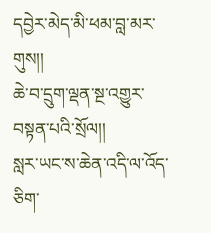དབྱེར་མེད་མི་ཕམ་བླ་མར་གུས།།
ཆེ་བ་དྲུག་ལྡན་སྔ་འགྱུར་བསྟན་པའི་སྲོལ།།
སླར་ཡང་ས་ཆེན་འདི་ལ་འོད་ཅིག་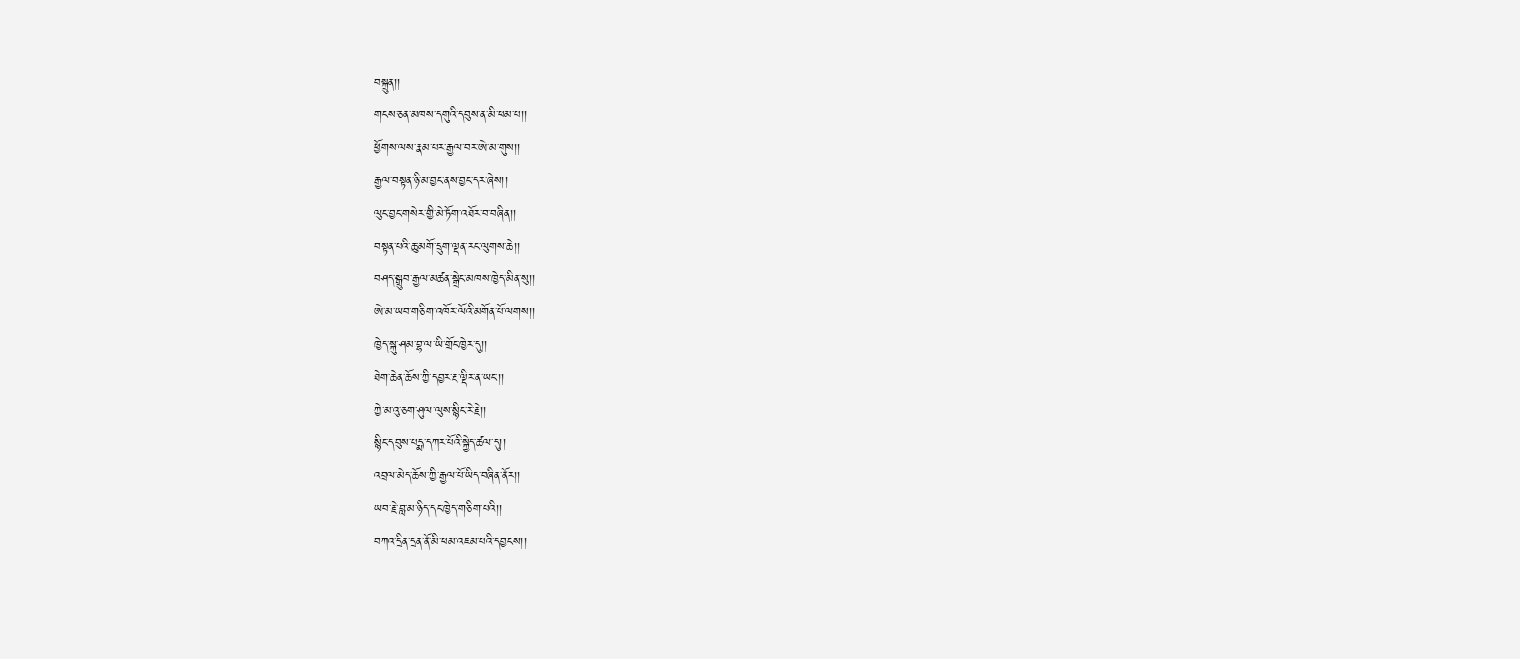བསྐྲུན།།
གངས་ཅན་མཁས་དགུའི་དབུས་ན་མི་ཕམ་པ།།
ཕྱོགས་ལས་རྣམ་པར་རྒྱལ་བར་ཨེ་མ་གུས།།
རྒྱལ་བསྟན་ཉི་མ་བྱང་ནས་བྱང་དར་ཞེས།།
ལུང་བྱང་གསེར་གྱི་མེ་ཏོག་འཐོར་བ་བཞིན།།
བསྟན་པའི་ཆུ་མགོ་དྲུག་ལྡན་རང་ལུགས་ཆེ།།
བཤད་སྒྲུབ་རྒྱལ་མཚན་སྒྲེང་མཁས་ཁྱེད་མིན་སུ།།
ཨེ་མ་ཡབ་གཅིག་འཁོར་ལོའི་མགོན་པོ་ལགས།།
ཁྱེད་སྐུ་ཤམ་བྷ་ལ་ཡི་གྲོང་ཁྱེར་དུ།།
ཐེག་ཆེན་ཆོས་ཀྱི་དབྱར་རྔ་ལྡིར་ན་ཡང་།།
ཀྱེ་མ་འུ་ཅག་ཤུལ་ལུས་སྙིང་རེ་རྗེ།།
སྙིང་དབུས་པདྨ་དཀར་པོའི་སྐྱེད་ཚལ་དུ།།
འབྲལ་མེད་ཆོས་ཀྱི་རྒྱལ་པོ་ཡིད་བཞིན་ནོར།།
ཡབ་རྗེ་བླ་མ་ཉིད་དང་ཁྱེད་གཅིག་པའི།།
བཀའ་དྲིན་དྲན་ནོ་མི་ཕམ་འཇམ་པའི་དབྱངས།།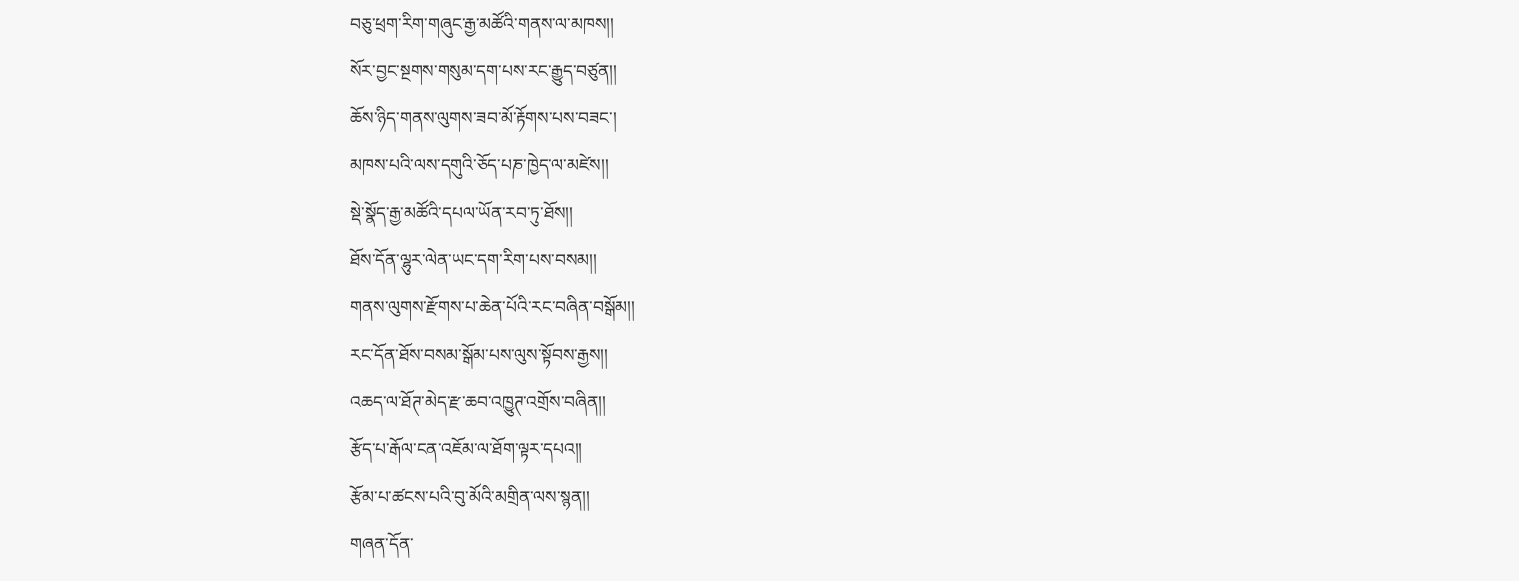བཅུ་ཕྲག་རིག་གཞུང་རྒྱ་མཚོའི་གནས་ལ་མཁས།།
སོར་བྱང་སྔགས་གསུམ་དག་པས་རང་རྒྱུད་བཙུན།།
ཆོས་ཉིད་གནས་ལུགས་ཟབ་མོ་རྟོགས་པས་བཟང་།
མཁས་པའི་ལས་དགུའི་ཅོད་པཎ་ཁྱེད་ལ་མཛེས།།
སྡེ་སྣོད་རྒྱ་མཚོའི་དཔལ་ཡོན་རབ་ཏུ་ཐོས།།
ཐོས་དོན་ལྷུར་ལེན་ཡང་དག་རིག་པས་བསམ།།
གནས་ལུགས་རྫོགས་པ་ཆེན་པོའི་རང་བཞིན་བསྒོམ།།
རང་དོན་ཐོས་བསམ་སྒོམ་པས་ལུས་སྟོབས་རྒྱས།།
འཆད་ལ་ཐོཊ་མེད་རྫ་ཆབ་འཁྱུཊ་འགྲོས་བཞིན།།
རྩོད་པ་རྒོལ་ངན་འཇོམ་ལ་ཐོག་ལྟར་དཔའ།།
རྩོམ་པ་ཚངས་པའི་བུ་མོའི་མགྲིན་ལས་སྙན།།
གཞན་དོན་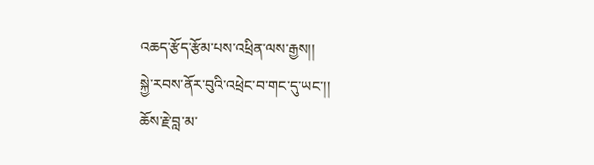འཆད་རྩོད་རྩོམ་པས་འཕྲིན་ལས་རྒྱས།།
སྐྱེ་རབས་ནོར་བུའི་འཕྲེང་བ་གང་དུ་ཡང་།།
ཆོས་རྗེ་བླ་མ་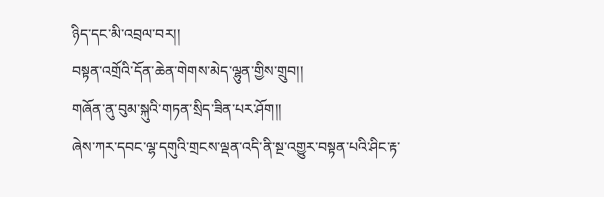ཉིད་དང་མི་འབྲལ་བར།།
བསྟན་འགྲོའི་དོན་ཆེན་གེགས་མེད་ལྷུན་གྱིས་གྲུབ།།
གཞོན་ནུ་བུམ་སྐུའི་གཏན་སྲིད་ཟིན་པར་ཤོག།།
ཞེས་ཀར་དབང་ལྷ་དགུའི་གྲངས་ལྡན་འདི་ནི་སྔ་འགྱུར་བསྟན་པའི་ཤིང་རྟ་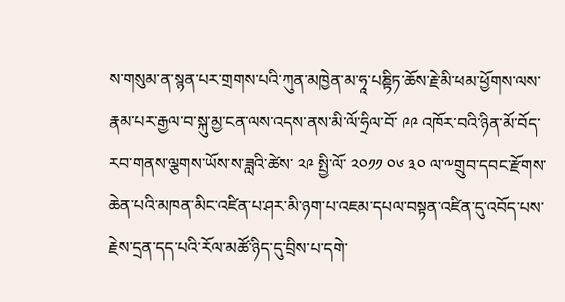ས་གསུམ་ན་སྙན་པར་གྲགས་པའི་ཀུན་མཁྱེན་མ་ཧཱ་པཎྟིཏ་ཆོས་རྗེ་མི་ཕམ་ཕྱོགས་ལས་རྣམ་པར་རྒྱལ་བ་སྐུ་མྱ་ངན་ལས་འདས་ནས་མི་ལོ་ཧྲིལ་བོ་ ༩༩ འཁོར་བའི་ཉིན་མོ་བོད་རབ་གནས་ལྕགས་ཡོས་ས་ཟླའི་ཚེས་ ༢༩ སྤྱི་ལོ་ ༢༠༡༡ ༠༦ ༣༠ ལ་༸གྲུབ་དབང་རྫོགས་ཆེན་པའི་མཁན་མིང་འཛིན་པ་ཤར་མི་ཉག་པ་འཇམ་དཔལ་བསྟན་འཛིན་དུ་འབོད་པས་རྗེས་དྲན་དད་པའི་རོལ་མཚོ་ཉིད་དུ་བྲིས་པ་དགེ་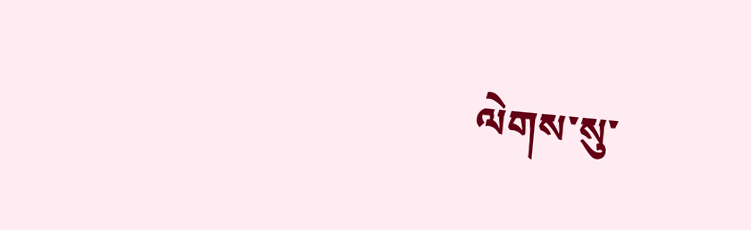ལེགས་སུ་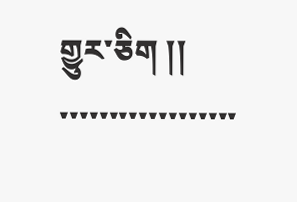གྱུར་ཅིག །།
་་་་་་་་་་་་་་་་་་